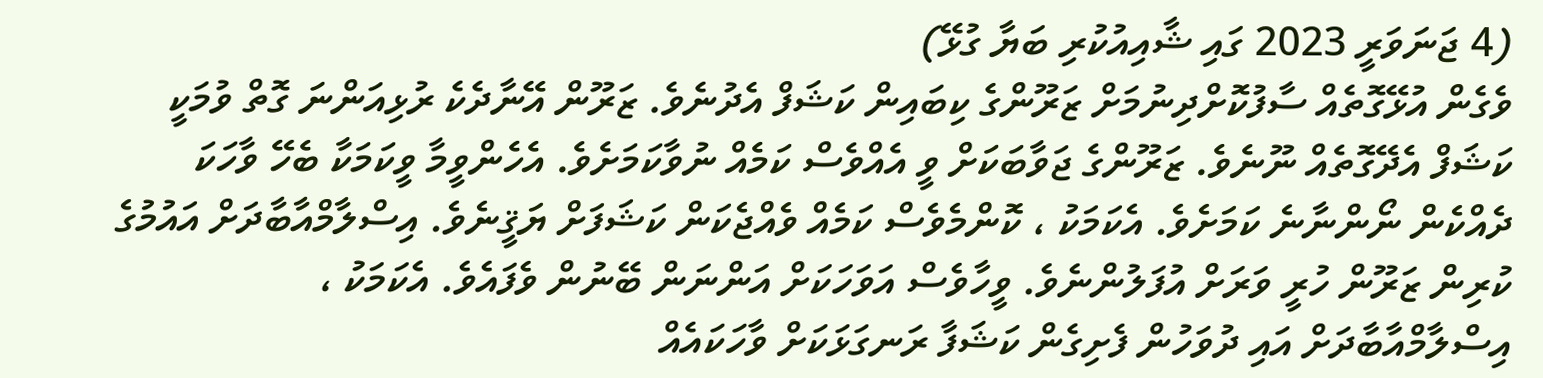(4 ޖަނަވަރީ 2023 ގައި ޝާއިއުކުރި ބަޔާ ގުޅޭ)
ވެގެން އުޅޭގޮތެއް ސާފުކޮށްދިނުމަށް ޒަރޫންގެ ކިބައިން ކަޝަފް އެދުނެވެ. ޒަރޫން އޭނާދެކެ ރުޅިއަންނަ ގޮތް ވުމަކީ ކަޝަފް އެދޭގޮތެއް ނޫނެވެ. ޒަރޫންގެ ޖަވާބަކަށް ވީ އެއްވެސް ކަމެއް ނުވާކަމަށެވެ. އެހެންވީމާ ވީކަމަކާ ބެހޭ ވާހަކަ ދެއްކެން ނޯންނާނެ ކަމަށެވެ. އެކަމަކު ، ކޮންމެވެސް ކަމެއް ވެއްޖެކަން ކަޝަފަށް ޔަޤީނެވެ. އިސްލާމްއާބާދަށް އައުމުގެ ކުރިން ޒަރޫން ހުރީ ވަރަށް އުފަލުންނެވެ. ވީހާވެސް އަވަހަކަށް އަންނަން ބޭނުން ވެފައެވެ. އެކަމަކު ، އިސްލާމްއާބާދަށް އައި ދުވަހުން ފެށިގެން ކަޝަފާ ރަނގަޅަކަށް ވާހަކައެއް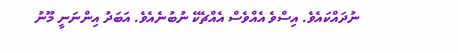ނުދައްކައެވެ. އިސްވެ އެއްވެސް އެއްޗެކޭ ނުބުނެއެވެ. އަބަދު އިންނަނީ މޫނު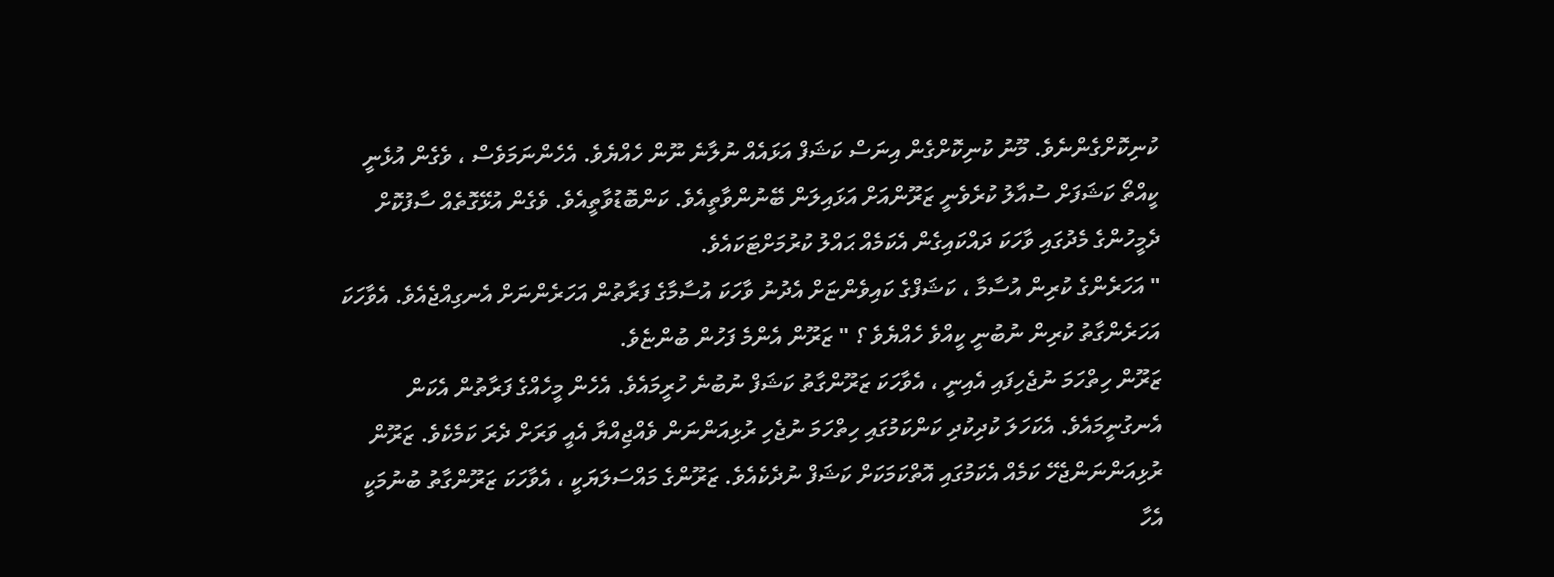ކުނިކޮށްގެންނެވެ. މޫނު ކުނިކޮށްގެން އިނަސް ކަޝަފް އަޅައެއް ނުލާނެ ނޫން ހެއްޔެވެ. އެހެންނަމަވެސް ، ވެގެން އުޅެނީ ކީއްތޯ ކަޝަފަށް ސުއާލު ކުރެވެނީ ޒަރޫންއަށް އަޅައިލަން ބޭނުންވާތީއެވެ. ކަންބޮޑުވާތީއެވެ. ވެގެން އުޅޭގޮތެއް ސާފުކޮށް ދެމީހުންގެ މެދުގައި ވާހަކަ ދައްކައިގެން އެކަމެއް ޙައްލު ކުރުމަށްޓަކައެވެ.
" އަހަރެންގެ ކުރިން އުސާމާ ، ކަޝަފްގެ ކައިވެންޏަށް އެދުނު ވާހަކަ އުސާމާގެ ފަރާތުން އަހަރެންނަށް އެނގިއްޖެއެވެ. އެވާހަކަ އަހަރެންގާތު ކުރިން ނުބުނީ ކީއްވެ ހެއްޔެވެ ؟ " ޒަރޫން އެންމެ ފަހުން ބުންޏެވެ.
ޒަރޫން ހިތްހަމަ ނުޖެހިފައި އެއިނީ ، އެވާހަކަ ޒަރޫންގާތު ކަޝަފް ނުބުނެ ހުރީމައެވެ. އެހެން މީހެއްގެ ފަރާތުން އެކަން އެނގުނީމައެވެ. އެކަހަލަ ކުދިކުދި ކަންކަމުގައި ހިތްހަމަ ނުޖެހި ރުޅިއަންނަން ވެއްޖިއްޔާ އެއީ ވަރަށް ދެރަ ކަމެކެވެ. ޒަރޫން ރުޅިއަންނަންޖެހޭ ކަމެއް އެކަމުގައި އޮތްކަމަކަށް ކަޝަފް ނުދެކެއެވެ. ޒަރޫންގެ މައްސަލަޔަކީ ، އެވާހަކަ ޒަރޫންގާތު ބުނުމަކީ އެހާ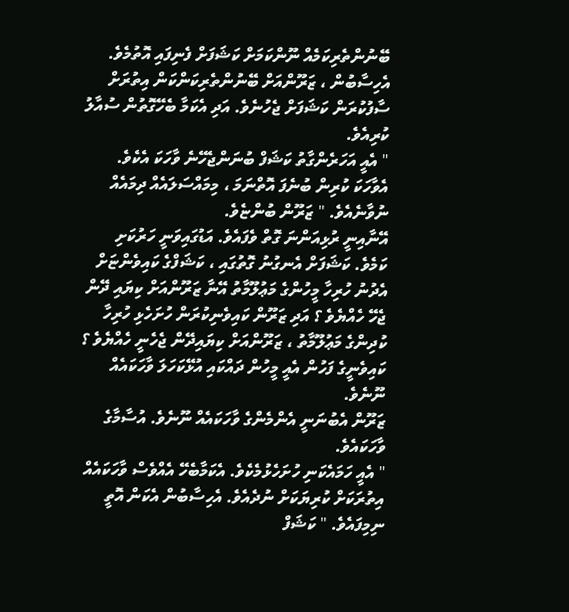ބޭނުންތެރިކަމެއް ނޫންކަމަށް ކަޝަފަށް ފެނިފައި އޮތުމެވެ. އެހިސާބުން ، ޒަރޫންއަށް ބޭނުންތެރިކަންކަން އިތުރަށް ސާފުކުރަން ކަޝަފަށް ޖެހުނެވެ. އަދި އެކަމާ ބެހޭގޮތުން ސުއާލު ކުރިއެވެ.
" އެއީ އަހަރެންގާތު ކަޝަފް ބުނަންޖެހޭނެ ވާހަކަ އެކެވެ. އެވާހަކަ ކުރިން ބުނެފަ އޮތްނަމަ ، މިމައްސަލައެއް ދިމައެއް ނުވާނެއެވެ. " ޒަރޫން ބުންޏެވެ.
އޭނާއިނީ ރުޅިއަންނަ ގޮތް ވެފައެވެ. އަޑުގައިވަނީ ހަރުކަށި ކަމެވެ. ކަޝަފަށް އެނގުނު ގޮތުގައި ، ކަޝަފްގެ ކައިވެންޏަށް އެދުނު ހުރިހާ މީހުންގެ މަޢުލޫމާތު އޭނާ ޒަރޫންއަށް ކިޔައި ދޭން ޖެހޭ ހެއްޔެވެ ؟ އަދި ޒަރޫން ކައިވެނިކުރަން ހުށަހެޅި ހުރިހާ ކުދިންގެ މަޢުލޫމާތު ، ޒަރޫންއަށް ކިޔައިދޭން ޖެހެނީ ހެއްޔެވެ ؟ ކައިވެނީގެ ފަހުން އެއީ މީހުން ދައްކައި އުޅޭކަހަލަ ވާހަކައެއް ނޫނެވެ.
ޒަރޫން އެބުނަނީ އެންމެންގެ ވާހަކައެއް ނޫނެވެ. އުސާމާގެ ވާހަކައެވެ.
" އެއީ ހަމައެކަނި ހުށަހެޅުމެކެވެ. އެކަމާބެހޭ އެއްވެސް ވާހަކައެއް އިތުރަކަށް ކުރިޔަކަށް ނުދެއެވެ. އެހިސާބުން އެކަން އޮތީ ނިމިފައެވެ. " ކަޝަފް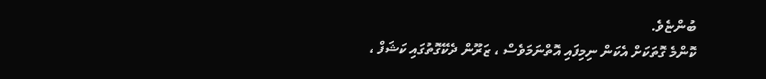ބުންޏެވެ.
ކޮންމެ ގޮތަކަށް އެކަން ނިމިފައި އޮތްނަމަވެސް ، ޒަރޫން ދެކޭގޮތުގައި ކަޝަފް ،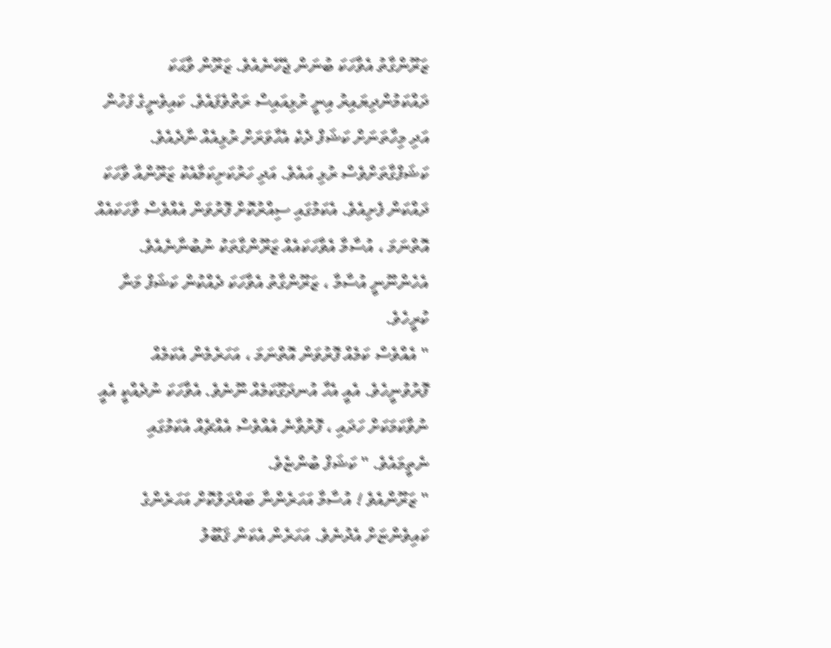ޒަރޫންގާތު އެވާހަކަ ބުނަން ޖެހޭނެއެވެ. ޒަރޫން ވާޙަކަ ދައްކަމުންދިޔައިރު އިނީ ރުޅިއައިސް ރަތްވެފައެވެ. ކައިވެނީގެ ފަހުން އަދި މިހާތަނަށް ކަޝަފް ދެކެ އެހާވަރަށް ރުޅިއެއް ނާދެއެވެ. ކަޝަފްގާތަށްވެސް ރުޅި އައެވެ. އަދި ހަރުކަށިކަމާއެކު ޒަރޫންއާ ވާހަކަ ދައްކަން ފެށިއެވެ. އެކަމުގައި ސިއްރުކޮށް ފޮރުވަން އެއްވެސް ވާހަކައެއް އޮތްނަމަ ، އުސާމާ އެވާހަކައެއް ޒަރޫންގާތަކު ނުބުނާނެއެވެ. އެހެންނޫނީ އުސާމާ ، ޒަރޫންގާތު އެވާހަކަ ދެއްކުން ކަޝަފް މަނާ ކުރީހެވެ.
" އެއްވެސް ކަމެއް ފޮރުވަން އޮތްނަމަ ، އަހަރެމެން އެކަމެއް ފޮރުވުނީހެވެ. އެއީ އެހާ އުނދަގޫކަމެއް ނޫނެވެ. އެވާހަކަ ނުދެއްކީ އެއީ ނުވާކަމަކަށް ހަދައި ، ފޮރުވާނެ އެއްވެސް އެއްޗެއް އެކަމުގައި ނެތީމައެވެ. " ކަޝަފް ބުންޏެވެ.
" ޒަރޫންއެވެ ! އުސާމާ އަހަރެންނާ ބައްދަލުކޮށް އަހަރެންގެ ކައިވެންޏަށް އެދުނެވެ. އަހަރެން އެކަން ޤަބޫލު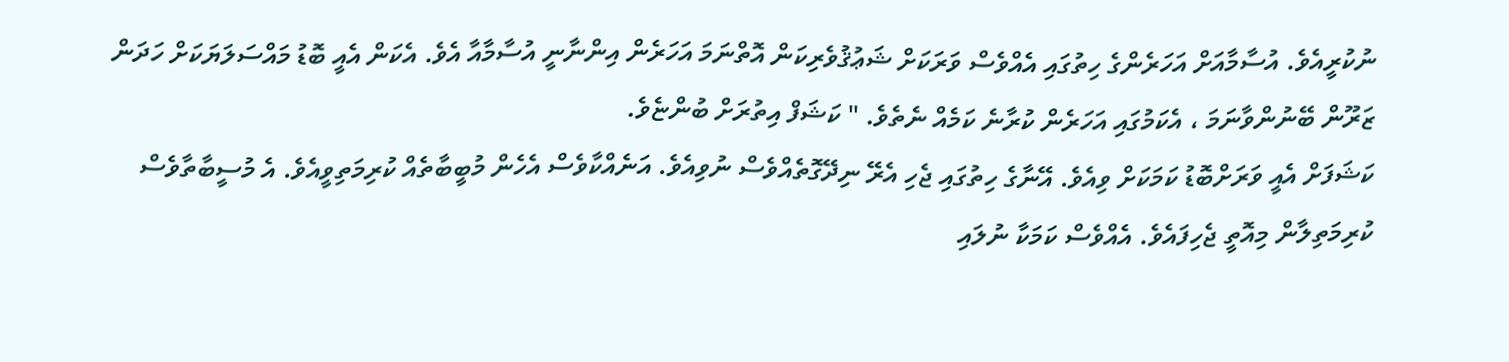ނުކުރީއެވެ. އުސާމާއަށް އަހަރެންގެ ހިތުގައި އެއްވެސް ވަރަކަށް ޝަޢުޤުވެރިކަން އޮތްނަމަ އަހަރެން އިންނާނީ އުސާމާއާ އެވެ. އެކަން އެއީ ބޮޑު މައްސަލަޔަކަށް ހަދަން ޒަރޫން ބޭނުންވާނަމަ ، އެކަމުގައި އަހަރެން ކުރާނެ ކަމެއް ނެތެވެ. " ކަޝަފް އިތުރަށް ބުންޏެވެ.
ކަޝަފަށް އެއީ ވަރަށްބޮޑު ކަމަކަށް ވިއެވެ. އޭނާގެ ހިތުގައި ޖެހި އެރޭ ނިދޭގޮތެއްވެސް ނުވިއެވެ. އަނެއްކާވެސް އެހެން މުބީބާތެއް ކުރިމަތިވީއެވެ. އެ މުސީބާތާވެސް ކުރިމަތިލާން މިއޮތީ ޖެހިފައެވެ. އެއްވެސް ކަމަކާ ނުލައި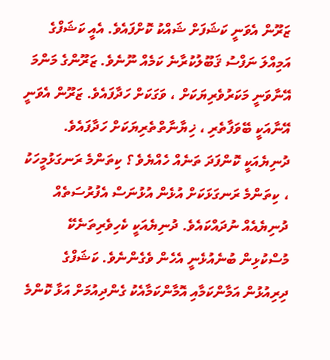ޒަރޫން އެވަނީ ކަޝަފަށް ޝައްކު ކޮށްފައެވެ. އެއީ ކަޝަފްގެ އަމިއްލަ ނަފްސު ޤަބޫލުކުރާނެ ކަމެއް ނޫނެވެ. ޒަރޫންގެ މަންމަ އޭނާވަނީ މަކަރުވެރިޔަކަށް ، ވަގަކަށް ހަދާފައެވެ. ޒަރޫން އެވަނީ އޭނާއަކީ ބޭވަފާތެރި ، ޚިޔާނާތްތެރިޔަކަށް ހަދާފައެވެ. ދުނިޔެއަކީ ކޮންފަދަ ތަނެއް ހެއްޔެވެ ؟ ކިތަންމެ ރަނގަޅުމީހަކު ، ކިތަންމެ ރަނގަޅަކަށް އުޅެން އުޅުނަސް އެފުރުސަތެއް ދުނިޔެއެއް ނުދައްކައެވެ. ދުނިޔެއަކީ ކެހިވެރިތަނެކޭ މުސްކުޅިން ބުނެއުޅެނީ އެހެން ވެގެންނެވެ. ކަޝަފްގެ ދިރިއުޅުން އަމާންކަމާއި އޮމާންކަމާއެކު ގެންދިއުމަށް އަޅާ ކޮންމެ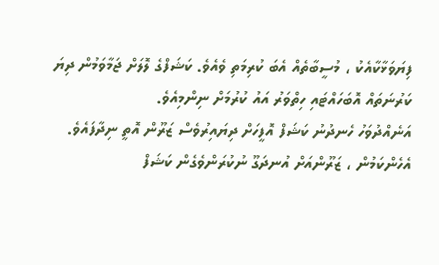ފިޔަވަޅާކާއެކު ، މުސީބާތެއް އެބަ ކުރިމަތި ވެއެވެ. ކަޝަފްގެ ލޮލަށް ޖަމާވަމުން ދިޔަ ކަރުނަތައް އޮބަހައްޓައި ހިތްވަރު އައު ކުރުމަށް ނިންމިއެވެ.
އަނެއްދުވަހު ހެނދުނު ކަޝަފް އޮފީހަށް ދިޔައިރުވެސް ޒަރޫން އޮތީ ނިދާފައެވެ. އެހެންކަމުން ، ޒަރޫންއަށް އުނދަގޫ ނުކުރަންވެގެން ކަޝަފް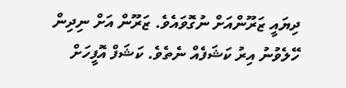ދިޔައީ ޒަރޫންއަށް ނުގޮވައެވެ. ޒަރޫން އަށް ނިދިން ހޭލެވުނު އިރު ކަޝަފެއް ނެތެވެ. ކަޝަފް އޮފީހަށް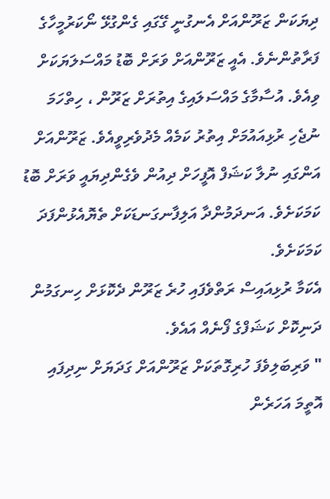ދިޔަކަން ޒަރޫންއަށް އެނގުނީ ގޭގައި ގެންގުޅޭ ނޯކަރުމީހާގެ ފަރާތުންނެވެ. އެއީ ޒަރޫންއަށް ވަރަށް ބޮޑު މައްސަލަޔަކަށް ވިއެވެ. އުސާމާގެ މައްސަލައިގެ އިތުރަށް ޒަރޫން ، ހިތްހަމަ ނުޖެހި ރުޅިއައުމަށް އިތުރު ކަމެއް މެދުވެރިވީއެވެ. ޒަރޫންއަށް އަންގައި ނުލާ ކަޝަފް އޮފީހަށް ދިއުން ވެގެންދިޔައީ ވަރަށް ބޮޑު ކަމަކަށެވެ. އަނދަމުންދާ އަލިފާނގަނޑަކަށް ތެޔޮއެޅުންފަދަ ކަމަކަށެވެ.
އެކަމާ ރުޅިއައިސް ރަތްވެފައި ހުރެ ޒަރޫން ދެކޮޅަށް ހިނގަމުން ދަނިކޮށް ކަޝަފްގެ ފޯނެއް އައެވެ.
" ވަރިބަލިވެފަ ހުރިގޮތަކަށް ޒަރޫންއަށް ގަދަޔަށް ނިދިފައި އޮތީމަ އަހަރެން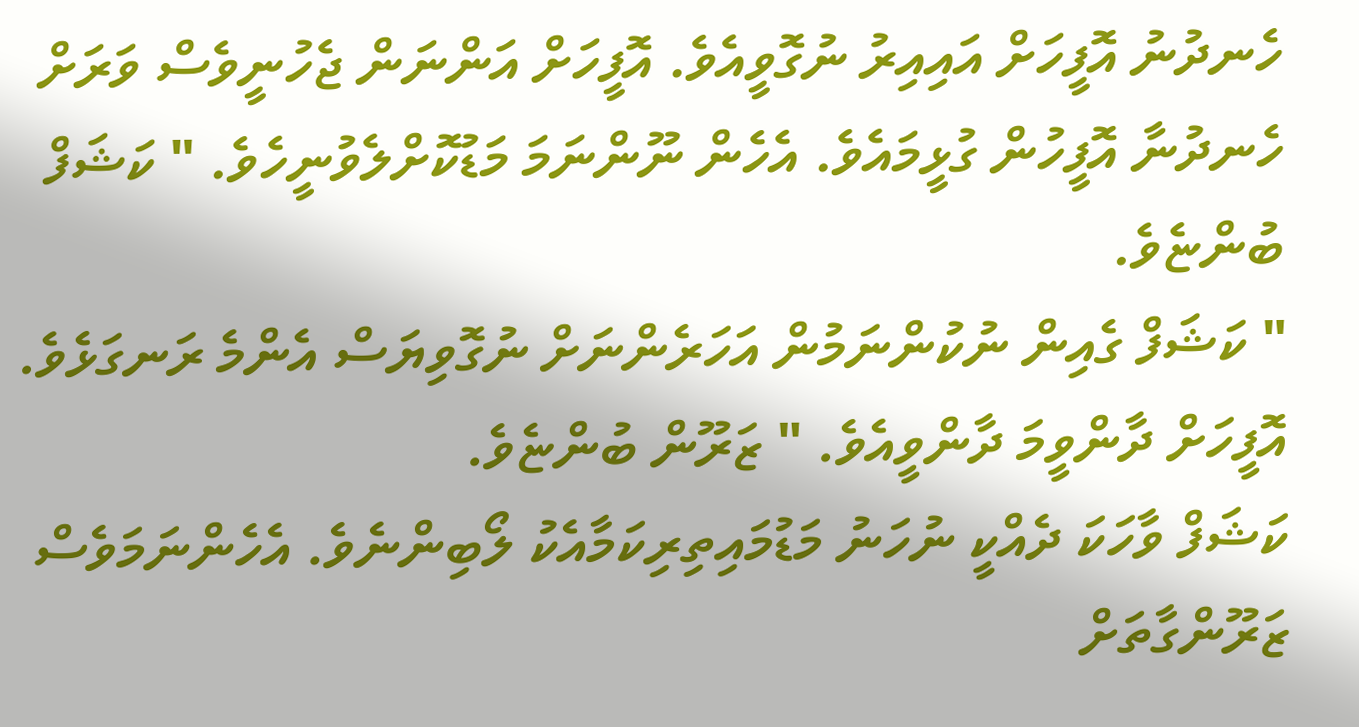ހެނދުނު އޮފީހަށް އައިއިރު ނުގޮވީއެވެ. އޮފީހަށް އަންނަން ޖެހުނީވެސް ވަރަށް ހެނދުނާ އޮފީހުން ގުޅީމައެވެ. އެހެން ނޫންނަމަ މަޑުކޮށްލެވުނީހެވެ. " ކަޝަފް ބުންޏެވެ.
" ކަޝަފް ގެއިން ނުކުންނަމުން އަހަރެންނަށް ނުގޮވިޔަސް އެންމެ ރަނގަޅެވެ. އޮފީހަށް ދާންވީމަ ދާންވީއެވެ. " ޒަރޫން ބުންޏެވެ.
ކަޝަފް ވާހަކަ ދެއްކީ ނުހަނު މަޑުމައިތިރިކަމާއެކު ލޯބިންނެވެ. އެހެންނަމަވެސް ޒަރޫންގާތަށް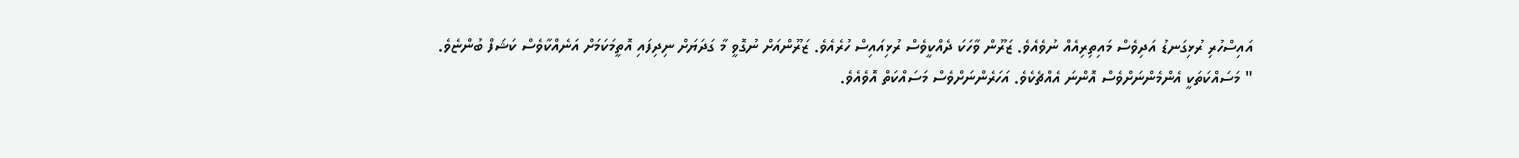އައިސްހުރި ރުޅިގަނޑު އަދިވެސް މައިތިރިއެއް ނުވެއެވެ. ޒަރޫން ވާހަކަ ދެއްކީވެސް ރުޅިއައިސް ހުރެއެވެ. ޒަރޫންއަށް ނުގޮވީ މާ ގަދަޔަށް ނިދިފައި އޮތީމަކަމަށް އަނެއްކާވެސް ކަޝަފް ބުންޏެވެ.
" މަސައްކަތަކީ އެންމެންނަށްވެސް އޮންނަ އެއްޗެކެވެ. އަހަރެންނަށްވެސް މަސައްކަތް އޮވެއެވެ.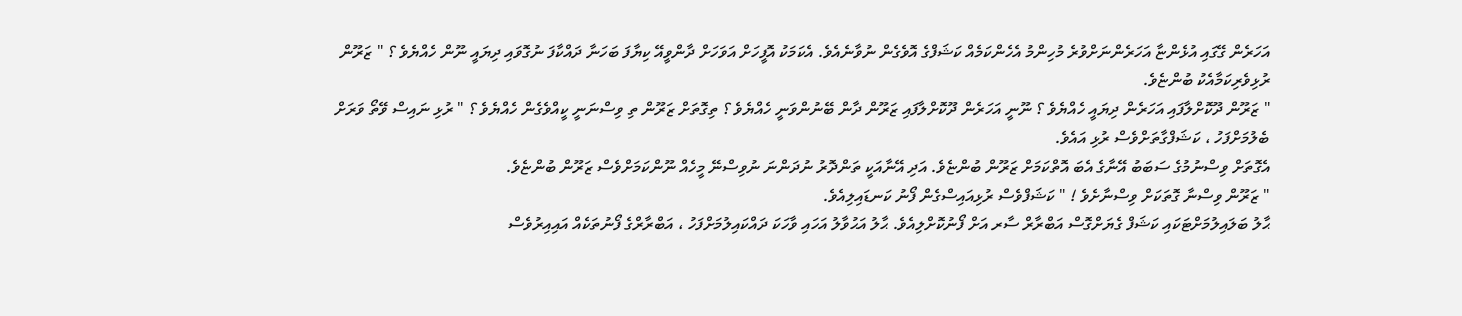އަހަރެން ގޭގައި އުޅެންޏާ އަހަރެންނަށްވުރެ މުހިންމު އެހެންކަމެއް ކަޝަފްގެ އޮވެގެން ނުވާނެއެވެ. އެކަމަކު އޮފީހަށް އަވަހަށް ދާންވީއޭ ކިޔާފަ ބަހަނާ ދައްކާފަ ނުގޮވައި ދިޔައީ ނޫން ހެއްޔެވެ ؟ " ޒަރޫން ރުޅިވެރިކަމާއެކު ބުންޏެވެ.
" ޒަރޫން ދޫކޮށްލާފައި އަހަރެން ދިޔައީ ހެއްޔެވެ ؟ ނޫނީ އަހަރެން ދޫކޮށްލާފައި ޒަރޫން ދާން ބޭނުންވަނީ ހެއްޔެވެ ؟ ތިގޮތަށް ޒަރޫން ތި ވިސްނަނީ ކީއްވެގެން ހެއްޔެވެ ؟ " ރުޅި ނައިސް ވޭތޯ ވަރަށް ބެލުމަށްފަހު ، ކަޝަފްގާތަށްވެސް ރުޅި އައެވެ.
އެގޮތަށް ވިސްނުމުގެ ސަބަބު އޭނާގެ އެބަ އޮތްކަމަށް ޒަރޫން ބުންޏެވެ. އަދި އޭނާއަކީ ތަންދޮރު ނުދަންނަ ނުވިސްނޭ މީހެއް ނޫންކަމަށްވެސް ޒަރޫން ބުންޏެވެ.
" ޒަރޫން ވިސްނާ ގޮތަކަށް ވިސްނާށެވެ ! " ކަޝަފްވެސް ރުޅިއައިސްގެން ފޯނު ކަނޑައިލިއެވެ.
ޙާލު ބަލައިލުމަށްޓަކައި ކަޝަފް ގެޔަށްގޮސް އަބްރާރް ސާރ އަށް ފޯނުކޮށްލިއެވެ. ޙާލު އަޙުވާލު އަހައި ވާހަކަ ދައްކައިލުމަށްފަހު ، އަބްރާރްގެ ފޯނުތަކެއް އައިއިރުވެސް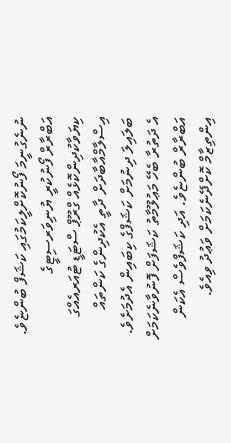ނުނެގުނީމަ ފޯނުކޮށްލީކަމުގައި ކަޝަފް ބުންޏެވެ. އަބްރާރް ފޯނުކުރީ ޔުނިވަރސިޓީގެ ކިޔަވާކުދިންކޮޅެއް ގްރޫޕް ސްޓަޑީ ޓުއަރއެއްގަ އިސްލާމްއާބާދަށް ދާތީ އެކުދިންގެ ކަންތައް ބަލައިލަ ދިނުމަށް ކަޝަފްގެ ކިބައިން އެދުމަށެވެ. އެ ދަތުރާ ބެހޭ މަޢުލޫމާތު ކަޝަފަށް ފޮނުވާނެކަމަށް އަބްރާރް ބުންޏެވެ. އަދި ކަޝަފްވެސް އެކަން އިންތިޒާމް ކޮށްދޭނެކަމަށް ވަޢުދު ވިއެވެ.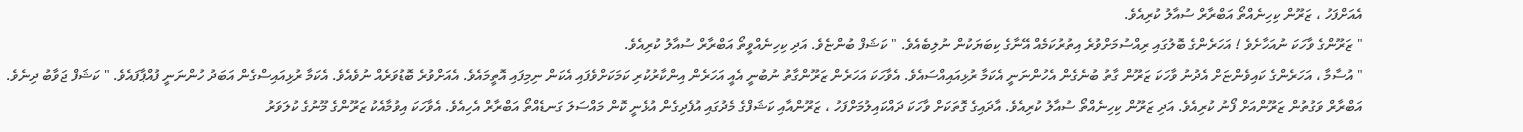އެއަށްފަހު ، ޒަރޫން ކިހިނެއްތޯ އަބްރާރް ސުއާލު ކުރިއެވެ.
" ޒަރޫންގެ ވާހަކަ ނުއަހާށެވެ ! އަހަރެންގެ ބޮލުގައި ރިއްސުމަށްވުރެ އިތުރުކަމެއް އޭނާގެ ކިބަޔަކުން ނުލިބެއެވެ. " ކަޝަފް ބުންޏެވެ. އަދި ކިހިނެއްވީތޯ އަބްރާރް ސުއާލު ކުރިއެވެ.
" އުސާމާ ، އަހަރެންގެ ކައިވެންޏަށް އެދުނު ވާހަކަ ޒަރޫން ގާތު ބުނެގެން އެހުންނަނީ އެކަމާ ރުޅިއައިއްސައެވެ. އެވާހަކަ އަހަރެން ޒަރޫންގާތު ނުބުނީ އެއީ އަހަރެން އިންކާރުކުރި ކަމަކަށްވެފައި އެކަން ނިމިފައި އޮތީމައެވެ. އެއަށްވުރެ ބޮޑުވަރެއް ނުވެއެވެ. އެކަމާ ރުޅިއައިސްގެން އަބަދު ހުންނަނީ ފުއްޕާފައެވެ. " ކަޝަފް ޖަވާބު ދިނެވެ.
އަބްރާރް ވަގުތުން ޒަރޫންއަށް ފޯނު ކުރިއެވެ. އަދި ޒަރޫން ކިހިނެއްތޯ ސުއާލު ކުރިއެވެ. އާދައިގެ ގޮތަކަށް ވާހަކަ ދައްކައިލުމަށްފަހު ، ޒަރޫންއާއި ކަޝަފްގެ މެދުގައި އުފެދިގެން އުޅެނީ ކޮން މައްސަލަ ގަނޑެއްތޯ އަބްރާރް އެހިއެވެ. އެވާހަކަ އިވުމާއެކު ޒަރޫންގެ މޫނުގެ ކުލަވަރު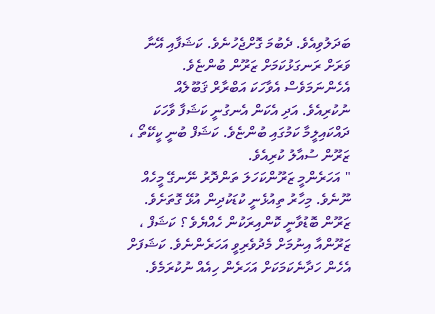ބަދަލުވިއެވެ. ދެބުމަ ގޮށްޖެހުނެވެ. ކަޝަފާއި އޭނާ ވަރަށް ރަނގަޅުކަމަށް ޒަރޫން ބުންޏެވެ. އެހެންނަމަވެސް އެވާހަކަ އަބްރާރް ޤަބޫލެއް ނުކުރިއެވެ. އަދި އެކަން އެނގުނީ ކަޝަފާ ވާހަކަ ދައްކައިލީމާ ކަމުގައި ބުންޏެވެ. ކަޝަފް ބުނީ ކީކޭތޯ ، ޒަރޫން ސުއާލު ކުރިއެވެ.
" އަހަރެންމީ ޒަރޫންކަހަލަ ތަންދޮރު ނޭނގޭ މީހެއް ނޫނެވެ. މިހާރު ތިއުޅެނީ ކުޑަކުދިން އުޅޭ ގޮތަށެވެ. ޒަރޫން ބޮޑުވާނީ ކޮންއިރަކުން ހެއްޔެވެ ؟ ކަޝަފް ، ޒަރޫންއާ އިނުމަށް މެދުވެރިވީ އަހަރެންނެވެ. ކަޝަފަށް އެހެން ހަދާނެކަމަކަށް އަހަރެން ހިއެއް ނުކުރަމެވެ.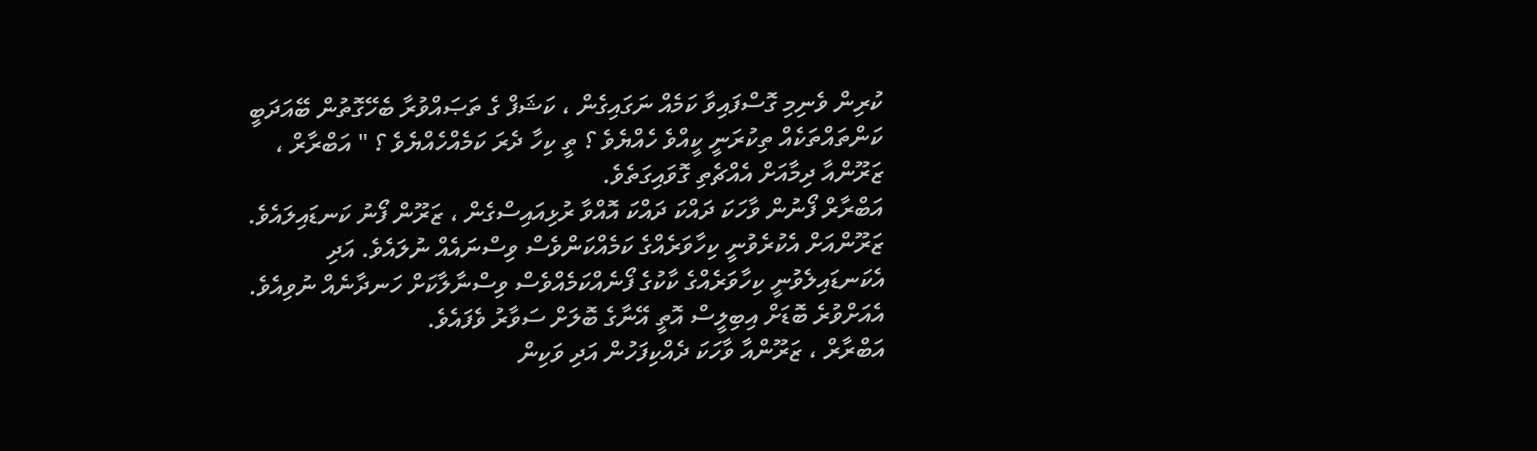ކުރިން ވެނިމި ގޮސްފައިވާ ކަމެއް ނަގައިގެން ، ކަޝަފް ގެ ތަޞައްވުރާ ބެހޭގޮތުން ބޭއަދަބީ ކަންތައްތަކެއް ތިކުރަނީ ކީއްވެ ހެއްޔެވެ ؟ ތީ ކިހާ ދެރަ ކަމެއްހެއްޔެވެ ؟ " އަބްރާރް ، ޒަރޫންއާ ދިމާއަށް އެއްޗެތި ގޮވައިގަތެވެ.
އަބްރާރް ފޯނުން ވާހަކަ ދައްކަ ދައްކަ އޮއްވާ ރުޅިއައިސްގެން ، ޒަރޫން ފޯނު ކަނޑައިލައެވެ. ޒަރޫންއަށް އެކުރެވުނީ ކިހާވަރެއްގެ ކަމެއްކަންވެސް ވިސްނައެއް ނުލައެވެ. އަދި އެކަނޑައިލެވުނީ ކިހާވަރެއްގެ ކާކުގެ ފޯނެއްކަމެއްވެސް ވިސްނާލާކަށް ހަނދާނެއް ނުވިއެވެ. އެއަށްވުރެ ބޮޑަށް އިބިލީސް އޮތީ އޭނާގެ ބޮލަށް ސަވާރު ވެފައެވެ.
އަބްރާރް ، ޒަރޫންއާ ވާހަކަ ދެއްކިފަހުން އަދި ވަކިން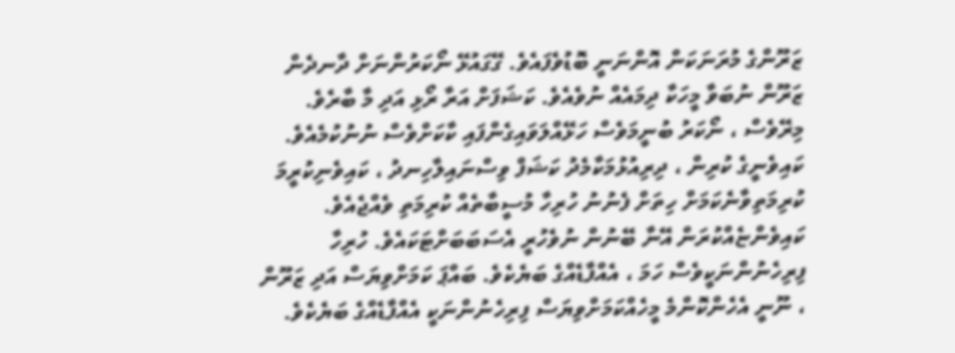ޒަރޫންގެ މުރަނަކަން އޮންނަނީ ބޮޑުވެފައެވެ. ގޭގައުޅޭ ނޯކަރުންނަށް ދާނދެން ޒަރޫން ނުބަވާ މީހަކާ ދިމައެއް ނުވެއެވެ. ކަޝަފަށް އަރާ ރޯޅި އަދި މާ ބާރެވެ. މިރޭވެސް ، ނޯކަރު ބުނީމަވެސް ހަޅޭއްލަވައިގެންފައި ކާކަށްވެސް ނުނުކުމެއެވެ.
ކައިވެނީގެ ކުރިން ، ދިރިއުޅުމަކާމެދު ކަޝަފް ވިސްނައިލާހިނދު ، ކައިވެނިކުރީމަ ކުރިމަތިވާނެކަމަށް ހިތަށް ފެނުނު ހުރިހާ މުސީބާތެއް ކުރިމަތި ވެއްޖެއެވެ. ކައިވެންޏެއްކުރަން އޭނާ ބޭނުން ނުވެހުރީ އެސަބަބަށްޓަކައެވެ. ހުރިހާ ފިރިހެނުންނަކީވެސް ހަމަ ، އެއްފާޑެއްގެ ބަޔެކެވެ. ބައްޕަ ކަމަށްވިޔަސް އަދި ޒަރޫން ، ނޫނީ އެހެންކޮންމެ މީހެއްކަމަށްވިޔަސް ފިރިހެނުންނަކީ އެއްފާޑެއްގެ ބަޔެކެވެ.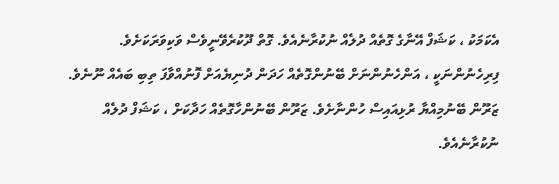އެކަމަކު ، ކަޝަފް އޭނާގެ ގޮތެއް ދުލެއް ނުކުރާނެއެވެ. ގޮތް ދޫކުރެވޭނީވެސް ވަކިވަރަކަށެވެ. ފިރިހެނުންނަކީ ، އަންހެނުންނަށް ބޭނުންގޮތެއް ހަދަން ދުނިޔެއަށް ފޮނުއްވާފަ ތިބި ބައެއް ނޫނެވެ. ޒަރޫން ބޭނުމިއްޔާ ރުޅިއައިސް ހުންނާށެވެ. ޒަރޫން ބޭނުންހާގޮތެއް ހަދާކަށް ، ކަޝަފް ދުލެއް ނުކުރާނެއެވެ.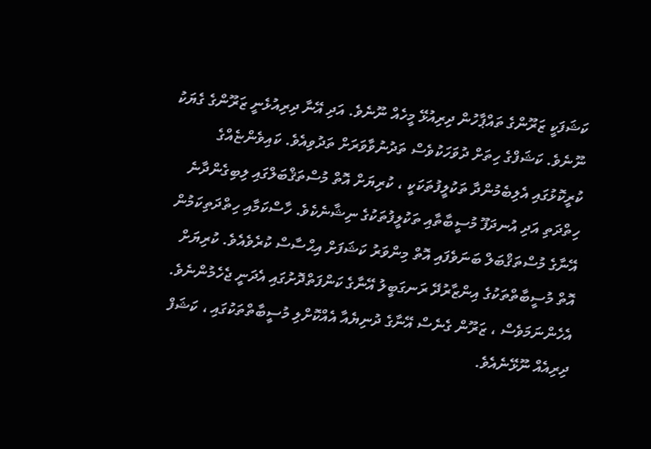ކަޝަފަކީ ޒަރޫންގެ ތައްޕާހުން ދިރިއުޅޭ މީހެއް ނޫނެވެ. އަދި އޭނާ ދިރިއުޅެނީ ޒަރޫންގެ ގެޔަކު ނޫނެވެ. ކަޝަފްގެ ހިތަށް ދުވަހަކުވެސް ތަދުނުވާވަރަށް ތަދުވިއެވެ. ކައިވެންޏެއްގެ ކުރީކޮޅުގައި އެލިބެމުންދާ ތަކުލީފުތަކަކީ ، ކުރިޔަށް އޮތް މުސްތަޤްބަލްގައި ލިބިގެންދާނެ ހިތްދަތި އަދި އުނދަފޫ މުސީބާތާއި ތަކުލީފުތަކުގެ ނިޝާނެކެވެ. ހާސްކަމާއި ހިތްދަތިކަމުން އޭނާގެ މުސްތަޤްބަލް ބަނަވެފައި އޮތް މިންވަރު ކަޝަފަށް އިޙްސާސް ކުރެވެއެވެ. ކުރިޔަށް އޮތް މުސީބާތްތަކުގެ އިންޒާރުދޭ ރަނގަބީލު އޭނާގެ ކަންފަތްދޮށުގައި އެދަނީ ޖެހެމުންނެވެ. އެހެންނަމަވެސް ، ޒަރޫން ގެނެސް އޭނާގެ ދުނިޔެއާ އެއްކޮށްލި މުސީބާތްތަކުގައި ، ކަޝަފް ދިރިއެއް ނޫޅޭނެއެވެ.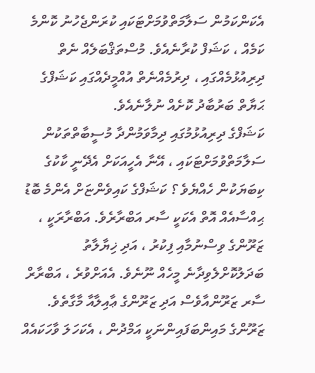އެކަންކަމުން ސަލާމަތްވުމަށްޓަކައި ކުރަންޖެހުނު ކޮންމެ ކަމެއް ، ކަޝަފް ކުރާނެއެވެ. މުސްތަޤްބަލެއް ނެތް ދިރިއުޅުމެއްގައި ، ދިރުމެއްނެތް އުއްމީދެއްގައި ކަޝަފްގެ ޙަޔާތް ބަރުބާދު ކޮށެއް ނުލާނެއެވެ.
ކަޝަފްގެ ދިރިއުޅުމުގައި ދިމާވަމުންދާ މުސީބާތްތަކުން ސަލާމަތްވުމަށްޓަކައި ، އޭނާ އެހީއަކަށް އެދޭނީ ކާކުގެ ކިބަޔަކުން ހެއްޔެވެ ؟ ކަޝަފްގެ ކައިވެންޏަށް އެންމެ ބޮޑު ޙިއްސާއެއް އޮތް އެކަކީ ސާރ އަބްރާރެވެ. އަބްރާރަކީ ، ޒަރޫންގެ ވިސްނުމާއި ފިކުރު ، އަދި ޚިޔާލާތު ބަދަލުކޮށްލެވިދާނެ މީހެއް ނޫނެވެ. އެއަށްވުރެ ، އަބްރާރް ސާރ ޒަރޫންއާވެސް އަދި ޒަރޫންގެ ޢާއިލާއާ މާގާތެވެ. ޒަރޫންގެ މައިންބަފައިންނަކީ އަމްދުން ، އެކަހަލަ ވާހަކައެއް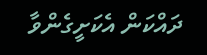ދައްކަން އެކަށީގެންވާ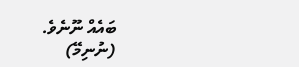ބައެއް ނޫނެވެ.
(ނުނިމޭ)